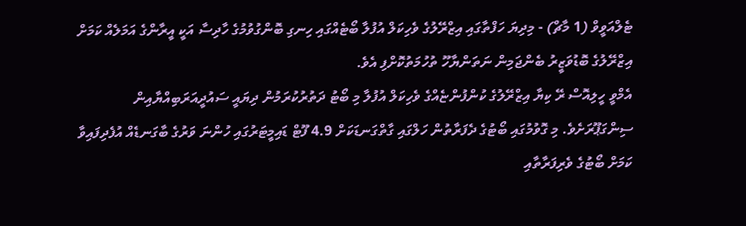ޓެލްއަވީވް (1 މާޗް) - މިދިޔަ ހަފްތާގައި އިޒްރޭލުގެ ވެހިކަލް އުފުލާ ބޯޓެއްގައި ހިނގި ބޮންގުވުމުގެ ހާދިސާ އަކީ އީރާންގެ އަމަލެއް ކަމަށް އިޒްރޭލުގެ ބޮޑުވަޒީރު ބެންޖަމިން ނަތަންޔާހޫ ތުހުމަތުކޮށްފި އެވެ.
އެމްވީ ހީލިއޮސް ރޭ ކިޔާ އިޒްރޭލުގެ ކުންފުންޏެއްގެ ވެހިކަލް އުފުލާ މި ބޯޓު ދަތުރުކުރަމުން ދިޔައީ ސައުދީއަރަބިއްޔާއިން ސިންގަޕޫރަށެވެ. މި ގޮވުމުގައި ބޯޓުގެ ދެފަރާތުން ހަލްގައި ގާތްގަނޑަކަށް 4.9 ފޫޓް ޑައިމީޓަރުގައި ހުންނަ ވަރުގެ ބާގަނޑެއް އުފެދިފައިވާ ކަމަށް ބޯޓުގެ ވެރިފަރާތާއި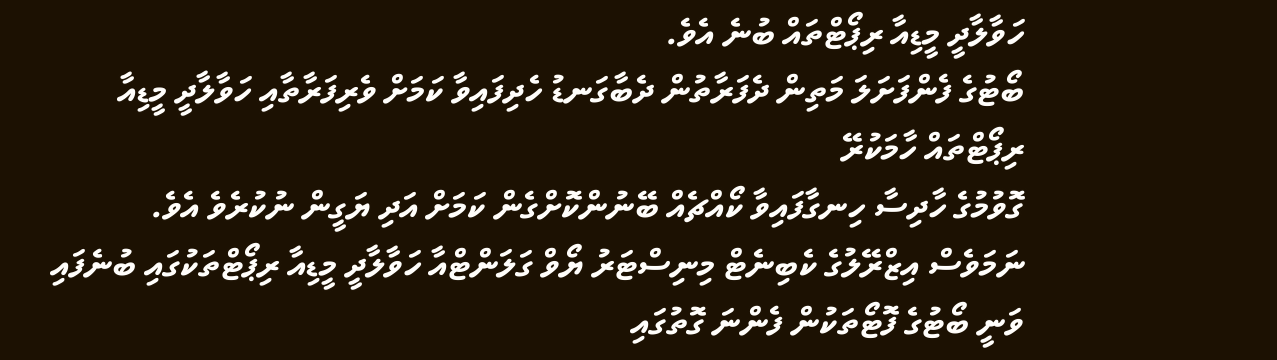ހަވާލާދީ މީޑިއާ ރިޕޯޓްތައް ބުނެ އެވެ.
ބޯޓުގެ ފެންފަށަލަ މަތިން ދެފަރާތުން ދެބާގަނޑު ހެދިފައިވާ ކަމަށް ވެރިފަރާތާއި ހަވާލާދީ މީޑިއާ ރިޕޯޓްތައް ހާމަކުރޭ
ގޮވުމުގެ ހާދިސާ ހިނގާފައިވާ ކޯއްޗެއް ބޭނުންކޮށްގެން ކަމަށް އަދި ޔަގީން ނުކުރެވެ އެވެ.
ނަމަވެސް އިޒްރޭލުގެ ކެބިނެޓް މިނިސްޓަރު ޔޯވް ގަލަންޓްއާ ހަވާލާދީ މީޑިއާ ރިޕޯޓްތަކުގައި ބުނެފައި ވަނީ ބޯޓުގެ ފޮޓޯތަކުން ފެންނަ ގޮތުގައި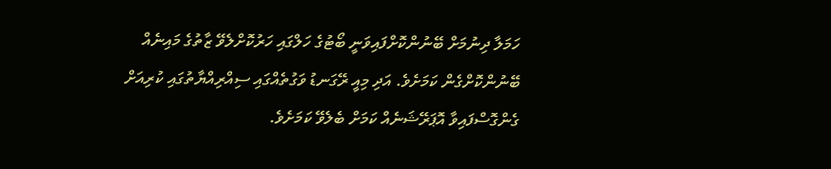ހަމަލާ ދިނުމަށް ބޭނުންކޮށްފައިވަނީ ބޯޓުގެ ހަލްގައި ހަރުކޮށްލެވޭ ޒާތުގެ މައިނެއް ބޭނުންކޮށްގެން ކަމަށެވެ. އަދި މިއީ ރޭގަނޑު ވަގުތެއްގައި ސިއްރިއްޔާތުގައި ކުރިއަށް ގެންގޮސްފައިވާ އޮޕަރޭޝަނެއް ކަމަށް ބެލެވޭ ކަމަށެވެ.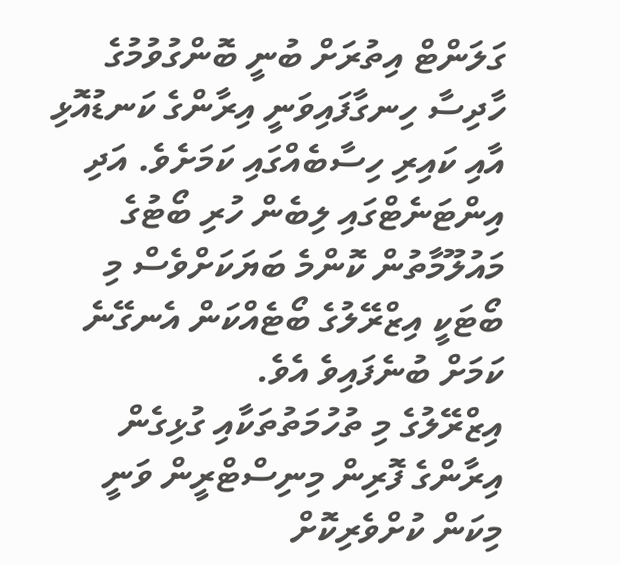ގަލަންޓް އިތުރަށް ބުނީ ބޮންގުވުމުގެ ހާދިސާ ހިނގާފައިވަނީ އިރާންގެ ކަނޑުއޮޅި އާއި ކައިރި ހިސާބެއްގައި ކަމަށެވެ. އަދި އިންޓަނެޓްގައި ލިބެން ހުރި ބޯޓުގެ މައުލޫމާތުން ކޮންމެ ބަޔަކަށްވެސް މި ބޯޓަކީ އިޒްރޭލުގެ ބޯޓެއްކަން އެނގޭނެ ކަމަށް ބުނެފައިވެ އެވެ.
އިޒްރޭލުގެ މި ތުހުމަތުތަކާއި ގުޅިގެން އިރާންގެ ފޮރިން މިނިސްޓްރީން ވަނީ މިކަން ކުށްވެރިކޮށް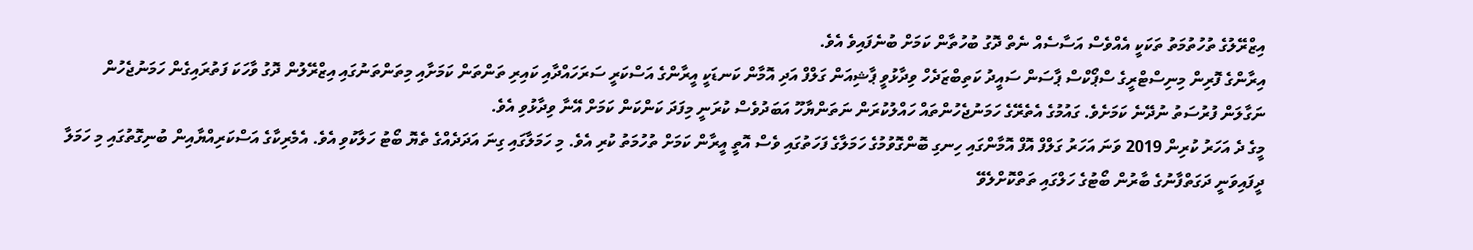އިޒްރޭލުގެ ތުހުތުމަތު ތަކަކީ އެއްވެސް އަސާސެއް ނެތް ދޮގު ބުހުތާން ކަމަށް ބުނެފައިވެ އެވެ.
އިރާންގެ ފޮރިން މިނިސްޓްރީގެ ސްޕޯކްސް ޕާސަން ސައީދު ކަތިބްޒަދެހް ވިދާޅުވީ ޕާޝިއަން ގަލްފް އަދި އޮމާން ކަނޑަކީ އީރާންގެ އަސްކަރީ ސަރަހައްދާއި ކައިރި ތަންތަން ކަމަށާއި މިތަންތަނުގައި އިޒްރޭލުން ދޮގު ވާހަކަ ފަތުރައިގެން ހަމަނުޖެހުން ނަގާލަން ފުރުސަތު ނުދޭނެ ކަމަށެވެ. ގައުމުގެ އެތެރޭގެ ހަމަނުޖެހުންތައް ހައްލުކުރަން ނަތަންޔާހޫ އަބަދުވެސް ކުރަނީ މިފަދަ ކަންކަން ކަމަށް އޭނާ ވިދާޅުވި އެވެ.
މީގެ ދެ އަހަރު ކުރިން 2019 ވަނަ އަހަރު ގަލްފް އޮފް އޮމާންގައި ހިނގި ބޮންގޮވުމުގެ ހަމަލާގެ ފަހަތުގައި ވެސް އޮތީ އީރާން ކަމަށް ތުހުމަތު ކުރި އެވެ. މި ހަމަލާގައި ގިނަ އަދަދެއްގެ ތެޔޮ ބޯޓު ހަލާކުވި އެވެ. އެމެރިކާގެ އަސްކަރިއްޔާއިން ބުނިގޮތުގައި މި ހަމަލާ ދީފައިވަނީ ދަގަތްފާނުގެ ބާރުން ބޯޓުގެ ހަލްގައި ތަތްކޮށްލެވޭ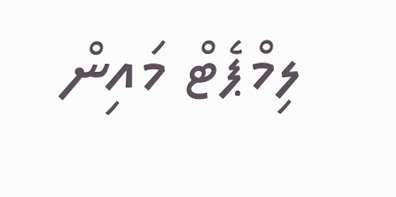ލިމްޕެޓް މައިން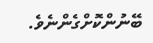ބޭނުންކޮށްގެންނެވެ.